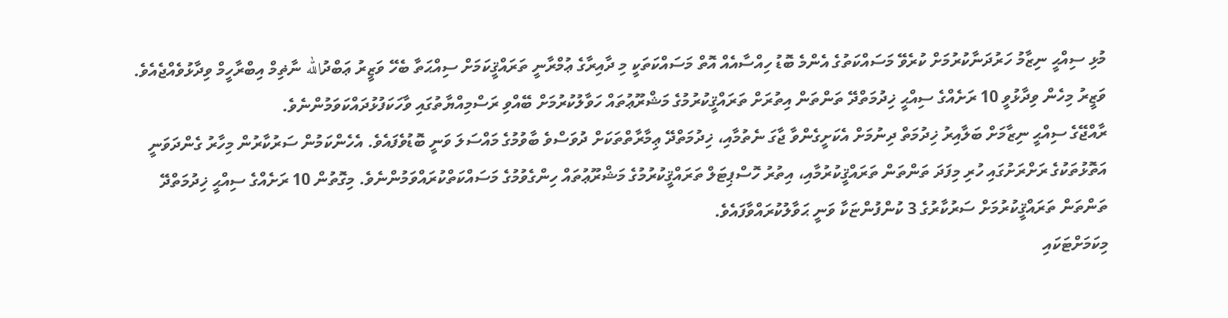މުޅި ސިއްޙީ ނިޒާމު ހަރުދަނާކުރުމަށް ކުރެވޭ މަސައްކަތުގެ އެންމެ ބޮޑު ހިއްސާއެއް އޮތް މަސައްކަތަކީ މި ދާއިރާގެ ޢުމްރާނީ ތަރައްޤީކަމަށް ސިއްޙަތާ ބެހޭ ވަޒީރު ޢަބްދުالله ނާޡިމް އިބްރާހީމް ވިދާޅުވެއްޖެއެވެ. ވަޒީރު މިހެން ވިދާޅުވީ 10 ރަށެއްގެ ސިއްޙީ ޚިދުމަތްދޭ ތަންތަން އިތުރަށް ތަރައްޤީކުރުމުގެ މަޝްރޫޢުތައް ހަވާލުކުރުމަށް ބޭއްވި ރަސްމިއްޔާތުގައި ވާހަކަފުޅުދައްކަވަމުންނެވެ.
ރާއްޖޭގެ ސިއްޙީ ނިޒާމަށް ބަލާއިރު ޚިދުމަތް ދިނުމަށް އެކަށީގެންވާ ޖާގަ ނެތުމާއި، ޚިދުމަތްދޭ ޢިމާރާތްތަކަށް ދުވަސްވެ ބާވުމުގެ މައްސަލަ ވަނީ ބޮޑުވެފައެވެ. އެހެންކަމުން ސަރުކާރުން މިހާރު ގެންދަވަނީ އަތޮޅުތަކުގެ ރަށްރަށުގައި ހުރި މިފަދަ ތަންތަން ތަރައްޤީކުރުމާއި، އިތުރު ހޮސްޕިޓަލް ތަރައްޤީކުރުމުގެ މަޝްރޫޢުތައް ހިންގެވުމުގެ މަސައްކަތްކުރައްވަމުންނެވެ. މިގޮތުން 10 ރަށެއްގެ ސިއްޙީ ޚިދުމަތްދޭ ތަންތަން ތަރައްޤީކުރުމަށް ސަރުކާރުގެ 3 ކުންފުންޏަކާ ވަނީ ޙަވާލުކުރައްވާފައެވެ.
މިކަމަށްޓަކައި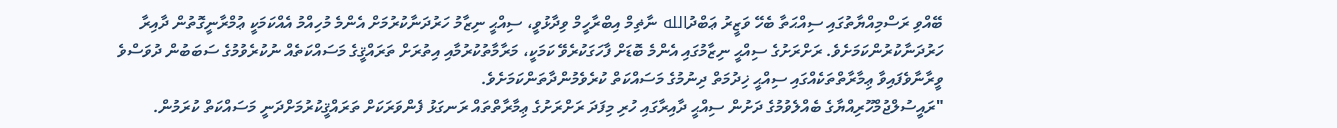ބޭއްވި ރަސްމިއްޔާތުގައި ސިއްޙަތާ ބެހޭ ވަޒީރު ޢަބްދުالله ނާޡިމް އިބްރާހީމް ވިދާޅުވީ، ސިއްޙީ ނިޒާމު ހަރުދަނާކުރުމަށް އެންމެ މުހިއްމު އެއްކަމަކީ ޢުމްރާނީގޮތުން ދާއިރާ ހަރުދަނާކުރުންކަމަށެވެ. ރަށްރަށުގެ ސިއްޙީ ނިޒާމުގައި އެންމެ ބޮޑަށް ފާހަގަކުރެވޭ ކަމަކީ، މަރާމާތުކުރުމާއި އިތުރަށް ތަރައްޤީގެ މަސައްކަތެއް ނުކުރެވުމުގެ ސަބަބުން ދުވަސްވެ ވީރާނާވެފައިވާ ޢިމާރާތްތަކެއްގައި ސިއްޙީ ޚިދުމަތް ދިނުމުގެ މަސައްކަތް ކުރެވެމުންދާތަންކަމަށެވެ.
"ރައީސުލްޖުމްހޫރިއްޔާގެ ބެއްލެވުމުގެ ދަށުން ސިއްޙީ ދާއިރާގައި ހުރި މިފަދަ ރަށްރަށުގެ ޢިމާރާތްތައް ރަނގަޅު ފެންވަރަކަށް ތަރައްޤީކުރުމަށްދަނީ މަސައްކަތް ކުރަމުން.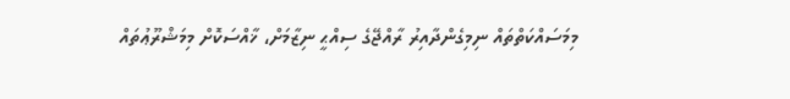މިމަސައްކަތްތައް ނިމިގެންދާއިރު ރާއްޖޭގެ ސިއްޙީ ނިޒާމަށް، ޚާއްސަކޮށް މިމަޝްރޫޢުތައް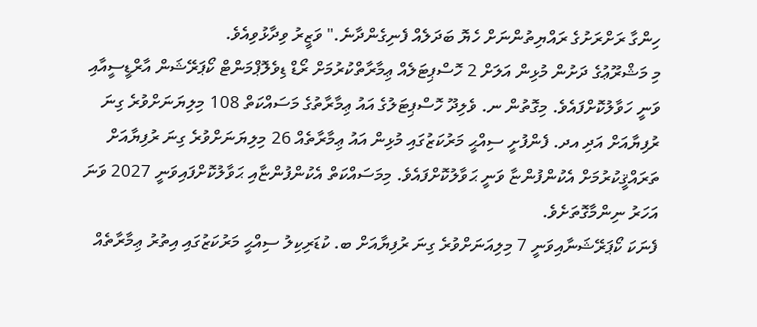ހިންގާ ރަށްރަށުގެ ރައްޔިތުންނަށް ހެޔޮ ބަދަލެއް ފެނިގެންދާނެ." ވަޒީރު ވިދާޅުވިއެވެ.
މި މަޝްރޫޢުގެ ދަށުން މުޅިން އަލަށް 2 ހޮސްޕިޓަލެއް ޢިމާރާތްކުރުމަށް ރޯޑް ޑިވެލޮޕްމަންޓް ކޯޕަރޭޝަން އާރްޑީސީއާއި ވަނީ ހަވާލުކޮށްފައެވެ. މިގޮތުން ނ. ވެލިދޫ ހޮސްޕިޓަލުގެ އައު ޢިމާރާތުގެ މަސައްކަތް 108 މިލިޔަނަށްވުރެ ގިނަ ރުފިޔާއަށް އަދި އދ. ފެންފުށީ ސިއްޙީ މަރުކަޒުގައި މުޅިން އައު ޢިމާރާތެއް 26 މިލިޔަނަށްވުރެ ގިނަ ރުފިޔާއަށް ތަރައްޤީކުރުމަށް އެކުންފުންޏާ ވަނީ ޙަވާލުކޮށްފައެވެ. މިމަސައްކަތް އެކުންފުންޏާއި ޙަވާލުކޮށްފައިވަނީ 2027 ވަނަ އަހަރު ނިންމާގޮތަށެވެ.
ފެނަކަ ކޯޕަރޭޝަނާއިވަނީ 7 މިލިއަނަށްވުރެ ގިނަ ރުފިޔާއަށް ބ. ކުޑަރިކިލު ސިއްޙީ މަރުކަޒުގައި އިތުރު ޢިމާރާތެއް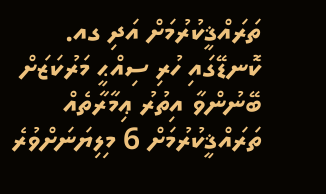ތަރައްޤީކުރުމަށް އަދި ގއ. ކޮނޑޭގައި ހުރި ސިއްޙީ މަރުކަޒަށް ބޭނުންވާ އިތުރު ޢިމާރާތެއް ތަރައްޤީކުރުމަށް 6 މިލިޔަނަށްވުރެ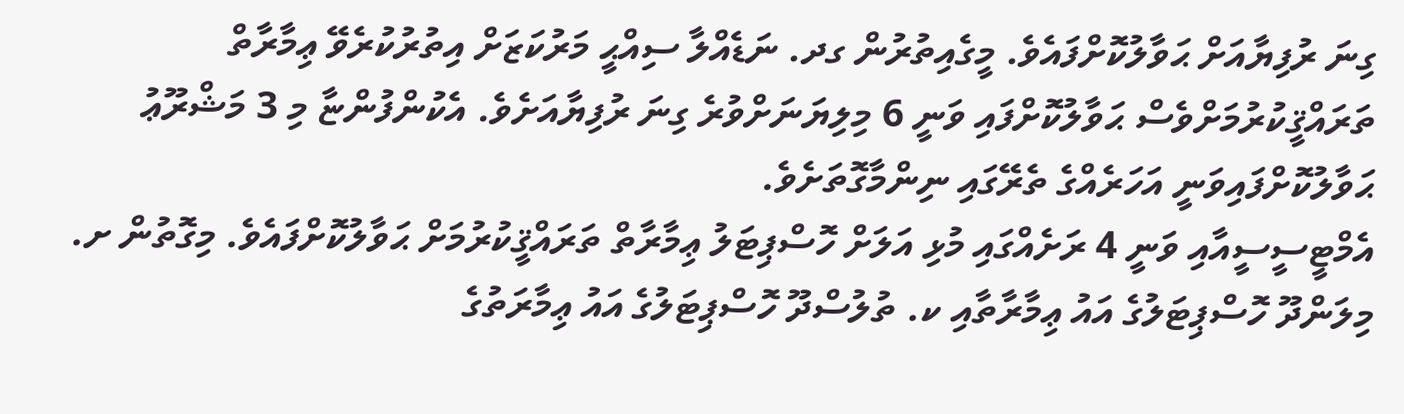ގިނަ ރުފިޔާއަށް ޙަވާލުކޮށްފައެވެ. މީގެއިތުރުން ގދ. ނަޑެއްލާ ސިއްޙީ މަރުކަޒަށް އިތުރުކުރެވޭ ޢިމާރާތް ތަރައްޤީކުރުމަށްވެސް ޙަވާލުކޮށްފައި ވަނީ 6 މިލިޔަނަށްވުރެ ގިނަ ރުފިޔާއަށެވެ. އެކުންފުންޏާ މި 3 މަޝްރޫޢު ޙަވާލުކޮށްފައިވަނީ އަހަރެއްގެ ތެރޭގައި ނިންމާގޮތަށެވެ.
އެމްޓީސީސީއާއި ވަނީ 4 ރަށެއްގައި މުޅި އަލަށް ހޮސްޕިޓަލު ޢިމާރާތް ތަރައްޤީކުރުމަށް ޙަވާލުކޮށްފައެވެ. މިގޮތުން ށ. މިލަންދޫ ހޮސްޕިޓަލުގެ އައު ޢިމާރާތާއި ކ. ތުލުސްދޫ ހޮސްޕިޓަލުގެ އައު ޢިމާރަތުގެ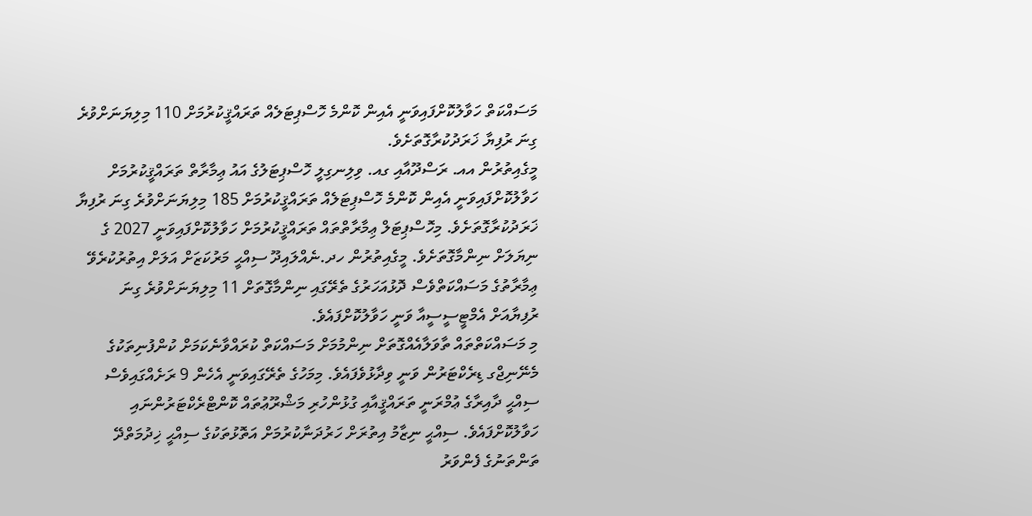މަސައްކަތް ހަވާލުކޮށްފައިވަނީ އެއިން ކޮންމެ ހޮސްޕިޓަލެއް ތަރައްޤީކުރުމަށް 110 މިލިޔަނަށްވުރެ ގިނަ ރުފިޔާ ޚަރަދުކުރާގޮތަށެވެ.
މީގެއިތުރުން އއ. ރަސްދޫއާއި ގއ. ވިލިނގިލީ ހޮސްޕިޓަލުގެ އައު ޢިމާރާތް ތަރައްޤީކުރުމަށް ހަވާލުކޮށްފައިވަނީ އެއިން ކޮންމެ ހޮސްޕިޓަލެއް ތަރައްޤީކުރުމަށް 185 މިލިޔަނަށްވުރެ ގިނަ ރުފިޔާ ޚަރަދުކުރާގޮތަށެވެ. މިހޮސްޕިޓަލް ޢިމާރާތްތައް ތަރައްޤީކުރުމަށް ހަވާލުކޮށްފައިވަނީ 2027 ގެ ނިޔަލަށް ނިންމާގޮތަށެވެ. މީގެއިތުރުން ހދ.ނެއްލައިދޫ ސިއްޙީ މަރުކަޒަށް އަލަށް އިތުރުކުރެވޭ ޢިމާރާތުގެ މަސައްކަތްވެސް ދޮޅުއަހަރުގެ ތެރޭގައި ނިންމާގޮތަށް 11 މިލިޔަނަށްވުރެ ގިނަ ރުފިޔާއަށް އެމްޓީސީސީއާ ވަނީ ހަވާލުކޮށްފައެވެ.
މި މަސައްކަތްތައް ތާވަލާއެއްގޮތަށް ނިންމުމަށް މަސައްކަތް ކުރައްވާނެކަމަށް ކުންފުނިތަކުގެ މެނޭނިޖްގ ޑިރެކްޓަރުން ވަނީ ވިދާޅުވެފައެވެ. މިމަހުގެ ތެރޭގައިވަނީ އެހެން 9 ރަށެއްގައިވެސް ސިއްޙީ ދާއިރާގެ ޢުމްރަނީ ތަރައްޤީއާއި ގުޅުންހުރި މަޝްރޫޢުތައް ކޮންޓްރެކްޓަރުންނައި ހަވާލުކޮށްފައެވެ. ސިއްޙީ ނިޒާމު އިތުރަށް ހަރުދަނާކުރުމަށް އަތޮޅުތަކުގެ ސިއްޙީ ޚިދުމަތްދޭ ތަންތަނުގެ ފެންވަރު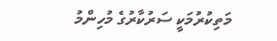މަތިކުރުމަކީ ސަރުކާރުގެ މުހިންމު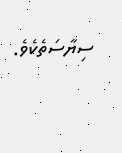ސިޔާސަތެކެވެ.